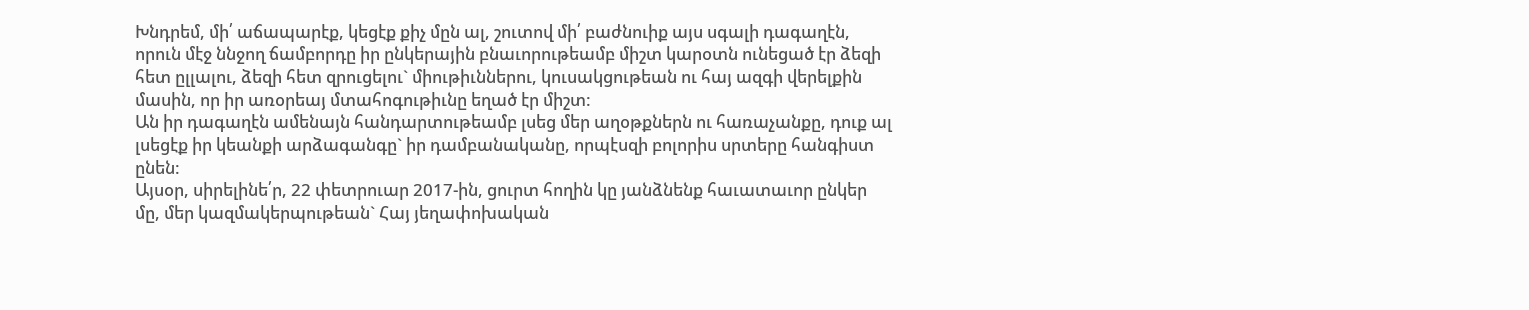Խնդրեմ, մի՛ աճապարէք, կեցէք քիչ մըն ալ, շուտով մի՛ բաժնուիք այս սգալի դագաղէն, որուն մէջ ննջող ճամբորդը իր ընկերային բնաւորութեամբ միշտ կարօտն ունեցած էր ձեզի հետ ըլլալու, ձեզի հետ զրուցելու` միութիւններու, կուսակցութեան ու հայ ազգի վերելքին մասին, որ իր առօրեայ մտահոգութիւնը եղած էր միշտ:
Ան իր դագաղէն ամենայն հանդարտութեամբ լսեց մեր աղօթքներն ու հառաչանքը, դուք ալ լսեցէք իր կեանքի արձագանգը` իր դամբանականը, որպէսզի բոլորիս սրտերը հանգիստ ընեն:
Այսօր, սիրելինե՛ր, 22 փետրուար 2017-ին, ցուրտ հողին կը յանձնենք հաւատաւոր ընկեր մը, մեր կազմակերպութեան` Հայ յեղափոխական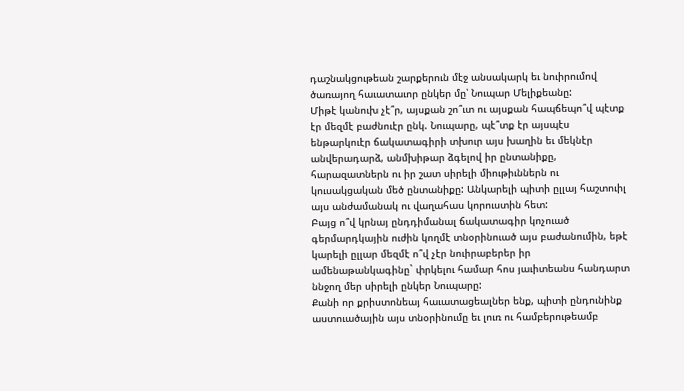դաշնակցութեան շարքերուն մէջ անսակարկ եւ նուիրումով ծառայող հաւատաւոր ընկեր մը՝ Նուպար Մելիքեանը:
Միթէ կանուխ չէ՞ր, այսքան շո՞ւտ ու այսքան հապճեպո՞վ պէտք էր մեզմէ բաժնուէր ընկ. Նուպարը, պէ՞տք էր այսպէս ենթարկուէր ճակատագիրի տխուր այս խաղին եւ մեկնէր անվերադարձ, անմխիթար ձգելով իր ընտանիքը, հարազատներն ու իր շատ սիրելի միութիւններն ու կուսակցական մեծ ընտանիքը: Անկարելի պիտի ըլլայ հաշտուիլ այս անժամանակ ու վաղահաս կորուստին հետ:
Բայց ո՞վ կրնայ ընդդիմանալ ճակատագիր կոչուած գերմարդկային ուժին կողմէ տնօրինուած այս բաժանումին, եթէ կարելի ըլլար մեզմէ ո՞վ չէր նուիրաբերեր իր ամենաթանկագինը` փրկելու համար հոս յաւիտեանս հանդարտ ննջող մեր սիրելի ընկեր Նուպարը:
Քանի որ քրիստոնեայ հաւատացեալներ ենք, պիտի ընդունինք աստուածային այս տնօրինումը եւ լուռ ու համբերութեամբ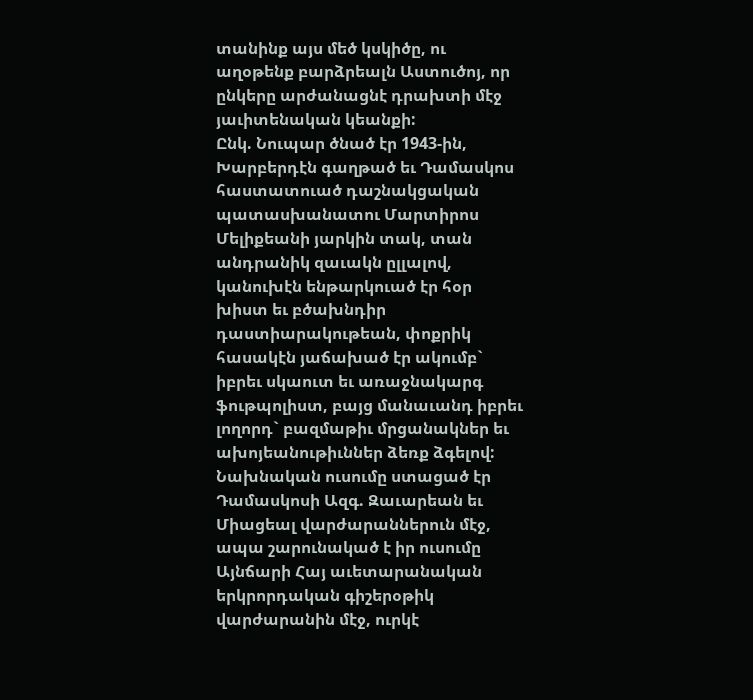տանինք այս մեծ կսկիծը, ու աղօթենք բարձրեալն Աստուծոյ, որ ընկերը արժանացնէ դրախտի մէջ յաւիտենական կեանքի:
Ընկ. Նուպար ծնած էր 1943-ին, Խարբերդէն գաղթած եւ Դամասկոս հաստատուած դաշնակցական պատասխանատու Մարտիրոս Մելիքեանի յարկին տակ, տան անդրանիկ զաւակն ըլլալով, կանուխէն ենթարկուած էր հօր խիստ եւ բծախնդիր դաստիարակութեան, փոքրիկ հասակէն յաճախած էր ակումբ` իբրեւ սկաուտ եւ առաջնակարգ ֆութպոլիստ, բայց մանաւանդ իբրեւ լողորդ` բազմաթիւ մրցանակներ եւ ախոյեանութիւններ ձեռք ձգելով:
Նախնական ուսումը ստացած էր Դամասկոսի Ազգ. Զաւարեան եւ Միացեալ վարժարաններուն մէջ, ապա շարունակած է իր ուսումը Այնճարի Հայ աւետարանական երկրորդական գիշերօթիկ վարժարանին մէջ, ուրկէ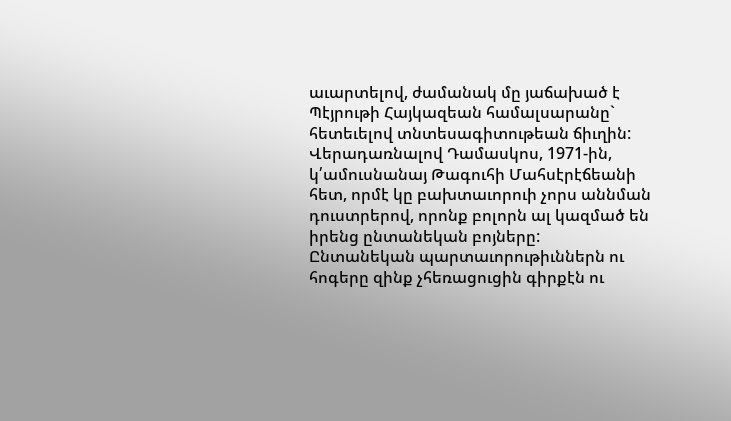աւարտելով, ժամանակ մը յաճախած է Պէյրութի Հայկազեան համալսարանը` հետեւելով տնտեսագիտութեան ճիւղին:
Վերադառնալով Դամասկոս, 1971-ին, կ՛ամուսնանայ Թագուհի Մահսէրէճեանի հետ, որմէ կը բախտաւորուի չորս աննման դուստրերով, որոնք բոլորն ալ կազմած են իրենց ընտանեկան բոյները:
Ընտանեկան պարտաւորութիւններն ու հոգերը զինք չհեռացուցին գիրքէն ու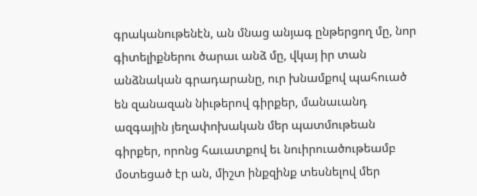գրականութենէն, ան մնաց անյագ ընթերցող մը, նոր գիտելիքներու ծարաւ անձ մը, վկայ իր տան անձնական գրադարանը, ուր խնամքով պահուած են զանազան նիւթերով գիրքեր, մանաւանդ ազգային յեղափոխական մեր պատմութեան գիրքեր, որոնց հաւատքով եւ նուիրուածութեամբ մօտեցած էր ան, միշտ ինքզինք տեսնելով մեր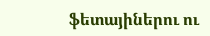ֆետայիներու ու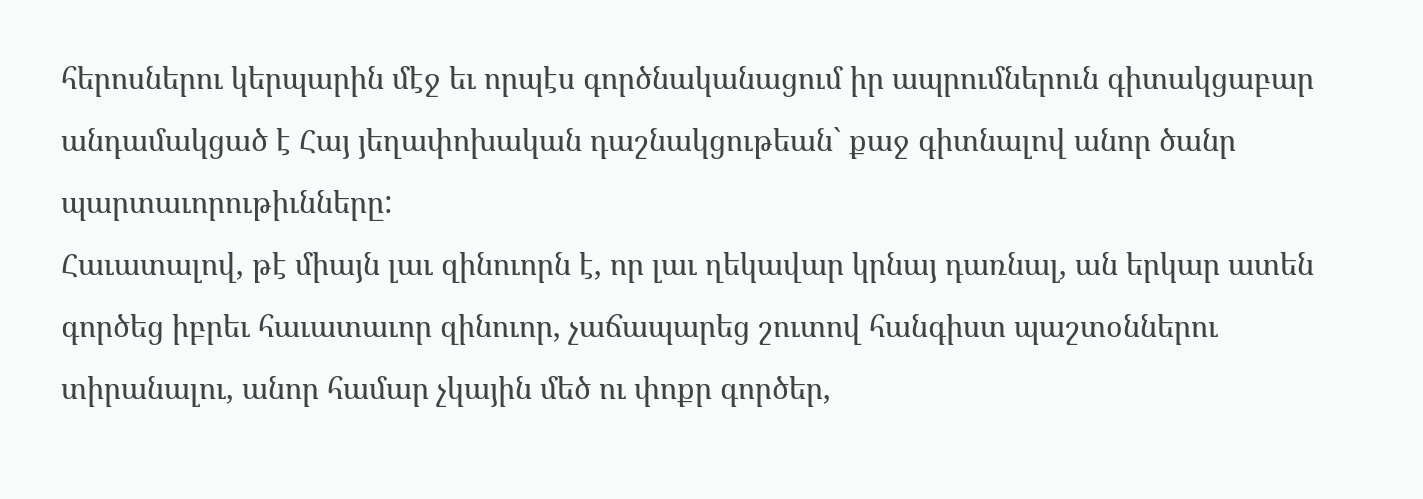հերոսներու կերպարին մէջ եւ որպէս գործնականացում իր ապրումներուն գիտակցաբար անդամակցած է Հայ յեղափոխական դաշնակցութեան` քաջ գիտնալով անոր ծանր պարտաւորութիւնները:
Հաւատալով, թէ միայն լաւ զինուորն է, որ լաւ ղեկավար կրնայ դառնալ, ան երկար ատեն գործեց իբրեւ հաւատաւոր զինուոր, չաճապարեց շուտով հանգիստ պաշտօններու տիրանալու, անոր համար չկային մեծ ու փոքր գործեր,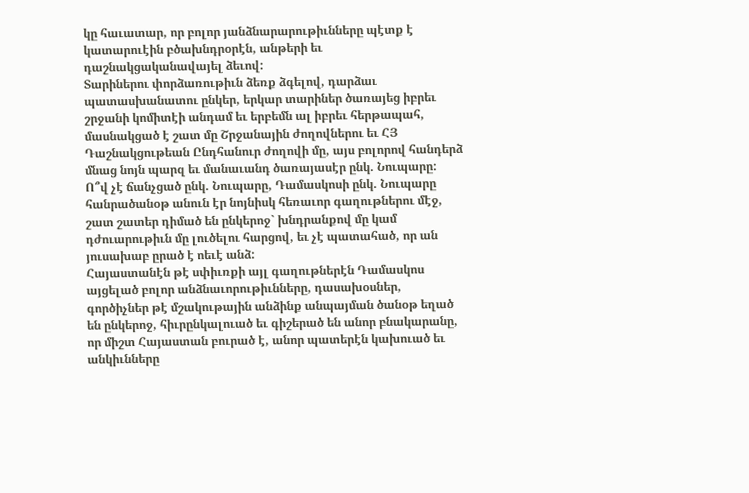կը հաւատար, որ բոլոր յանձնարարութիւնները պէտք է կատարուէին բծախնդրօրէն, անթերի եւ դաշնակցականավայել ձեւով:
Տարիներու փորձառութիւն ձեռք ձգելով, դարձաւ պատասխանատու ընկեր, երկար տարիներ ծառայեց իբրեւ շրջանի կոմիտէի անդամ եւ երբեմն ալ իբրեւ հերթապահ, մասնակցած է շատ մը Շրջանային ժողովներու եւ ՀՅ Դաշնակցութեան Ընդհանուր ժողովի մը, այս բոլորով հանդերձ մնաց նոյն պարզ եւ մանաւանդ ծառայասէր ընկ. Նուպարը:
Ո՞վ չէ ճանչցած ընկ. Նուպարը, Դամասկոսի ընկ. Նուպարը հանրածանօթ անուն էր նոյնիսկ հեռաւոր գաղութներու մէջ, շատ շատեր դիմած են ընկերոջ` խնդրանքով մը կամ դժուարութիւն մը լուծելու հարցով, եւ չէ պատահած, որ ան յուսախաբ ըրած է ոեւէ անձ:
Հայաստանէն թէ սփիւռքի այլ գաղութներէն Դամասկոս այցելած բոլոր անձնաւորութիւնները, դասախօսներ, գործիչներ թէ մշակութային անձինք անպայման ծանօթ եղած են ընկերոջ, հիւրընկալուած եւ գիշերած են անոր բնակարանը, որ միշտ Հայաստան բուրած է, անոր պատերէն կախուած եւ անկիւնները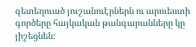զետեղուած յուշանուէրներն ու արուեստի գործերը հայկական թանգարանները կը յիշեցնեն: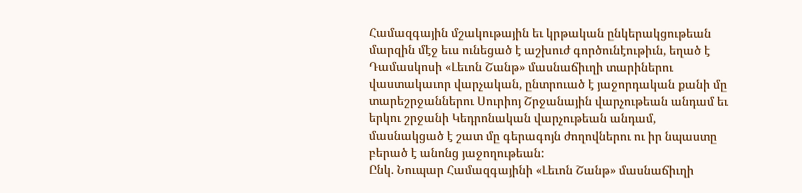Համազգային մշակութային եւ կրթական ընկերակցութեան մարզին մէջ եւս ունեցած է աշխուժ գործունէութիւն, եղած է Դամասկոսի «Լեւոն Շանթ» մասնաճիւղի տարիներու վաստակաւոր վարչական, ընտրուած է յաջորդական քանի մը տարեշրջաններու Սուրիոյ Շրջանային վարչութեան անդամ եւ երկու շրջանի Կեդրոնական վարչութեան անդամ, մասնակցած է շատ մը գերագոյն ժողովներու ու իր նպաստը բերած է անոնց յաջողութեան:
Ընկ. Նուպար Համազգայինի «Լեւոն Շանթ» մասնաճիւղի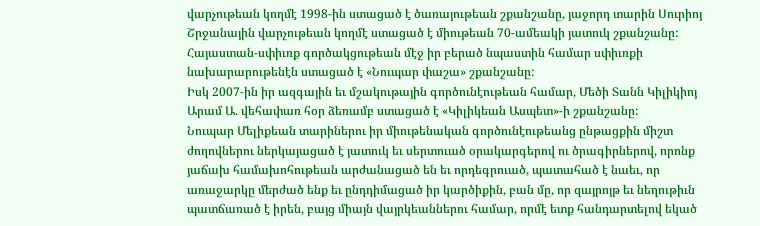վարչութեան կողմէ 1998-ին ստացած է ծառայութեան շքանշանը, յաջորդ տարին Սուրիոյ Շրջանային վարչութեան կողմէ ստացած է միութեան 70-ամեակի յատուկ շքանշանը:
Հայաստան-սփիւռք գործակցութեան մէջ իր բերած նպաստին համար սփիւռքի նախարարութենէն ստացած է «Նուպար փաշա» շքանշանը:
Իսկ 2007-ին իր ազգային եւ մշակութային գործունէութեան համար, Մեծի Տանն Կիլիկիոյ Արամ Ա. վեհափառ հօր ձեռամբ ստացած է «Կիլիկեան Ասպետ»-ի շքանշանը:
Նուպար Մելիքեան տարիներու իր միութենական գործունէութեանց ընթացքին միշտ ժողովներու ներկայացած է յատուկ եւ սերտուած օրակարգերով ու ծրագիրներով, որոնք յաճախ համախոհութեան արժանացած են եւ որդեգրուած, պատահած է նաեւ, որ առաջարկը մերժած ենք եւ ընդդիմացած իր կարծիքին, բան մը, որ զայրոյթ եւ նեղութիւն պատճառած է իրեն, բայց միայն վայրկեաններու համար, որմէ ետք հանդարտելով եկած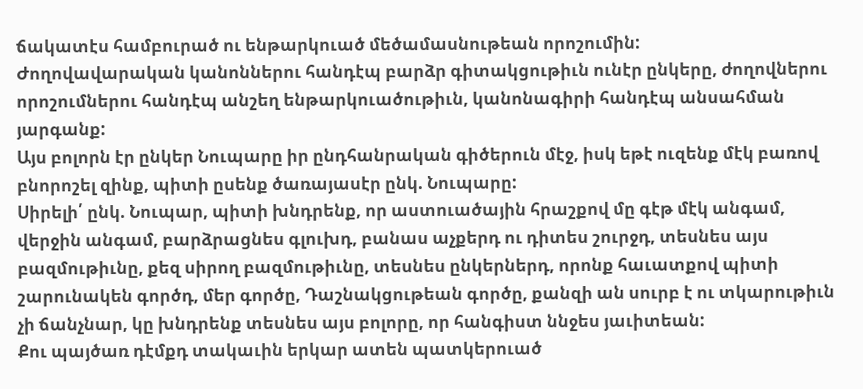ճակատէս համբուրած ու ենթարկուած մեծամասնութեան որոշումին:
Ժողովավարական կանոններու հանդէպ բարձր գիտակցութիւն ունէր ընկերը, ժողովներու որոշումներու հանդէպ անշեղ ենթարկուածութիւն, կանոնագիրի հանդէպ անսահման յարգանք:
Այս բոլորն էր ընկեր Նուպարը իր ընդհանրական գիծերուն մէջ, իսկ եթէ ուզենք մէկ բառով բնորոշել զինք, պիտի ըսենք ծառայասէր ընկ. Նուպարը:
Սիրելի՛ ընկ. Նուպար, պիտի խնդրենք, որ աստուածային հրաշքով մը գէթ մէկ անգամ, վերջին անգամ, բարձրացնես գլուխդ, բանաս աչքերդ ու դիտես շուրջդ, տեսնես այս բազմութիւնը, քեզ սիրող բազմութիւնը, տեսնես ընկերներդ, որոնք հաւատքով պիտի շարունակեն գործդ, մեր գործը, Դաշնակցութեան գործը, քանզի ան սուրբ է ու տկարութիւն չի ճանչնար, կը խնդրենք տեսնես այս բոլորը, որ հանգիստ ննջես յաւիտեան:
Քու պայծառ դէմքդ տակաւին երկար ատեն պատկերուած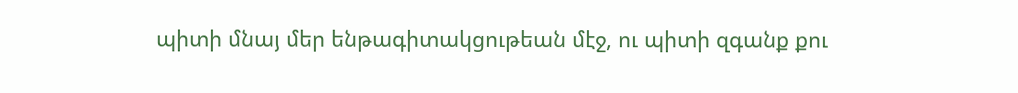պիտի մնայ մեր ենթագիտակցութեան մէջ, ու պիտի զգանք քու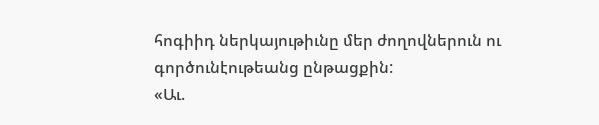հոգիիդ ներկայութիւնը մեր ժողովներուն ու գործունէութեանց ընթացքին:
«Աւ.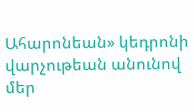Ահարոնեան» կեդրոնի վարչութեան անունով մեր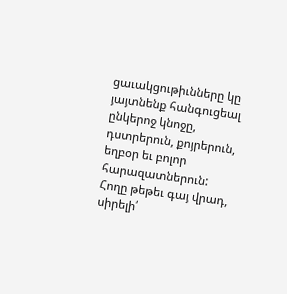ցաւակցութիւնները կը յայտնենք հանգուցեալ ընկերոջ կնոջը, դստրերուն, քոյրերուն, եղբօր եւ բոլոր հարազատներուն:
Հողը թեթեւ գայ վրադ, սիրելի՛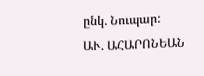ընկ. Նուպար:
ԱՒ. ԱՀԱՐՈՆԵԱՆ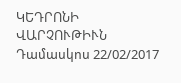ԿԵԴՐՈՆԻ
ՎԱՐՉՈՒԹԻՒՆ
Դամասկոս 22/02/2017